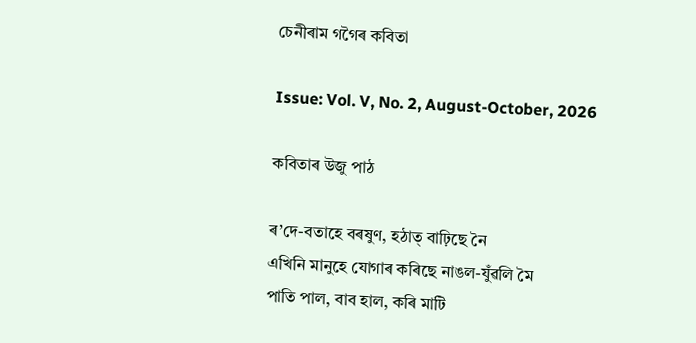চেনীৰাম গগৈৰ কবিতা

Issue: Vol. V, No. 2, August-October, 2026

কবিতাৰ উজু পাঠ

ৰ’দে-বতাহে বৰষুণ, হঠাত্ বাঢ়িছে নৈ
এখিনি মানুহে যোগাৰ কৰিছে নাঙল-যুঁৱলি মৈ
পাতি পাল, বাব হাল, কৰি মাটি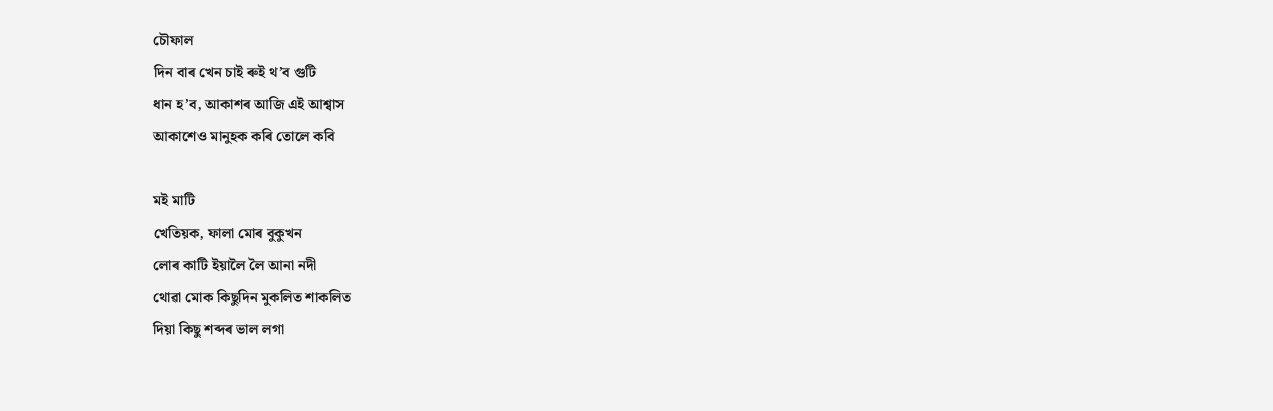চৌফাল
দিন বাৰ খেন চাই ৰুই থ’ব গুটি
ধান হ’ব, আকাশৰ আজি এই আশ্বাস
আকাশেও মানুহক কৰি তোলে কবি

মই মাটি
খেতিয়ক, ফালা মোৰ বুকুখন
লোৰ কাটি ইয়ালৈ লৈ আনা নদী
থোৱা মোক কিছুদিন মুকলিত শাকলিত
দিয়া কিছু শব্দৰ ভাল লগা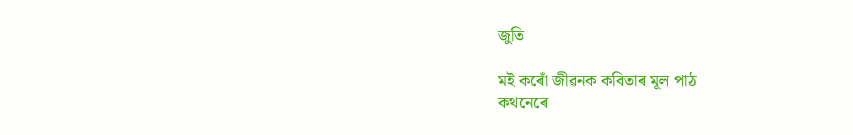জুতি

মই কৰোঁ জীৱনক কবিতাৰ মূল পাঠ
কথনেৰে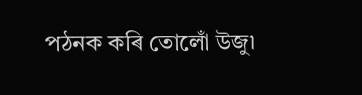পঠনক কৰি তোলোঁ উজু৷